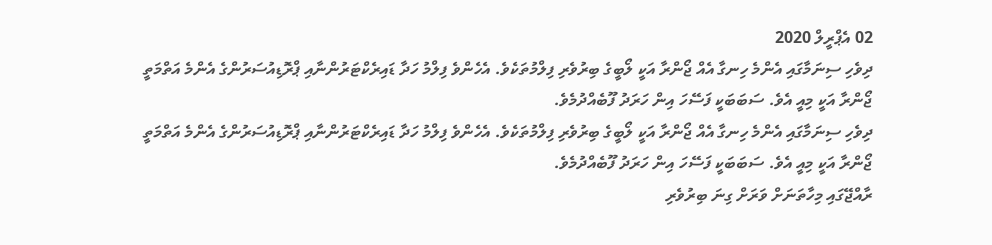02 އެޕްރީލް 2020
ދިވެހި ސިނަމާގައި އެންމެ ހިނގާ އެއް ޖޯންރާ އަކީ ލޯބީގެ ބިރުވެރި ފިލްމުތަކެވެ. އެހެންވެ ފިލްމު ހަދާ ޑައިރެކްޓަރުންނާއި ޕްރޮޑިއުސަރުންގެ އެންމެ އަތްމަތީ ޖޯންރާ އަކީ މިއީ އެވެ. ސަބަބަކީ ފަސޭހަ އިން ހަރަދު ފޫބެއްދުމެވެ.
ދިވެހި ސިނަމާގައި އެންމެ ހިނގާ އެއް ޖޯންރާ އަކީ ލޯބީގެ ބިރުވެރި ފިލްމުތަކެވެ. އެހެންވެ ފިލްމު ހަދާ ޑައިރެކްޓަރުންނާއި ޕްރޮޑިއުސަރުންގެ އެންމެ އަތްމަތީ ޖޯންރާ އަކީ މިއީ އެވެ. ސަބަބަކީ ފަސޭހަ އިން ހަރަދު ފޫބެއްދުމެވެ.
ރާއްޖޭގައި މިހާތަނަށް ވަރަށް ގިނަ ބިރުވެރި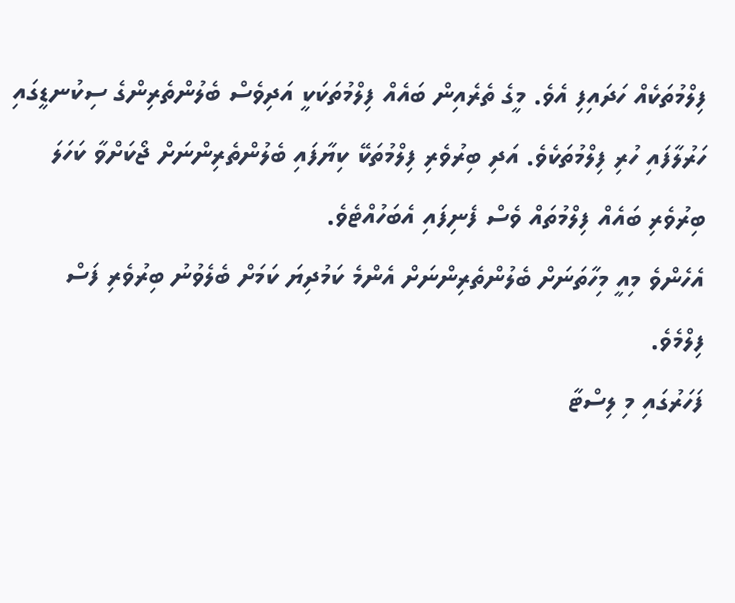ފިލްމުތަކެއް ހަދައިފި އެވެ. މީގެ ތެރެއިން ބައެއް ފިލްމުތަކަކީ އަދިވެސް ބެލުންތެރިންގެ ސިކުނޑީގައި ހަރުލާފައި ހުރި ފިލްމުތަކެވެ. އަދި ބިރުވެރި ފިލްމުތަކޭ ކިޔާފައި ބެލުންތެރިންނަށް ޖޯކަށްވާ ކަހަލަ ބިރުވެރި ބައެއް ފިލްމުތައް ވެސް ފެނިފައި އެބަހުއްޓެވެ.
އެހެންވެ މިއީ މިހާތަނަށް ބެލުންތެރިންނަށް އެންމެ ކަމުދިޔަ ކަމަށް ބެލެވުނު ބިރުވެރި ފަސް ފިލްމެވެ.
ފަހަރުގައި މި ލިސްޓާ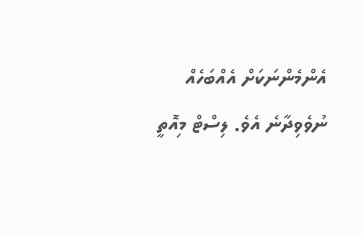އެންމެންނަކަށް އެއްބަހެއް ނުވެވިދާނެ އެވެ. ލިސްޓް މިއޮތީ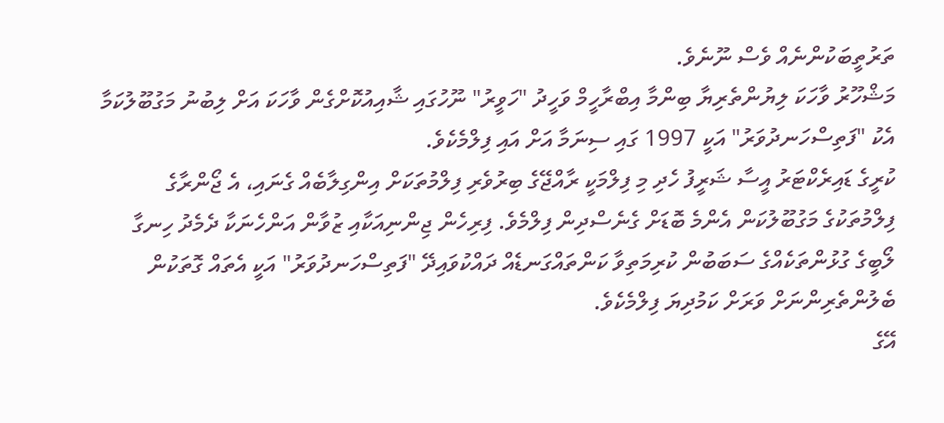ތަރުތީބަކުންނެއް ވެސް ނޫނެވެ.
މަޝްހޫރު ވާހަކަ ލިޔުންތެރިޔާ ބިންމާ އިބްރާހީމް ވަހީދު "ހަވީރު" ނޫހުގައި ޝާއިއުކޮށްގެން ވާހަކަ އަށް ލިބުނު މަގުބޫލުކަމާ އެކު "ފަތިސްހަނދުވަރު" އަކީ 1997 ގައި ސިނަމާ އަށް އައި ފިލްމެކެވެ.
ކުރީގެ ޑައިރެކްޓަރު އީސާ ޝަރީފު ހެދި މި ފިލްމަކީ ރާއްޖޭގެ ބިރުވެރި ފިލްމުތަކަށް އިންގިލާބެއް ގެނައި، އެ ޖޯންރާގެ ފިލްމުތަކުގެ މަގުބޫލުކަން އެންމެ ބޮޑަށް ގެނެސްދިން ފިލްމެވެ. ފިރިހެން ޖިންނިއަކާއި ޒުވާން އަންހެނަކާ ދެމެދު ހިނގާ ލޯބީގެ ގުޅުންތަކެއްގެ ސަބަބުން ކުރިމަތިވާ ކަންތައްގަނޑެއް ދައްކުވައިދޭ "ފަތިސްހަނދުވަރު" އަކީ އެތައް ގޮތަކުން ބެލުންތެރިންނަށް ވަރަށް ކަމުދިޔަ ފިލްމެކެވެ.
އޭގެ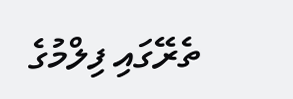ތެރޭގައި ފިލްމުގެ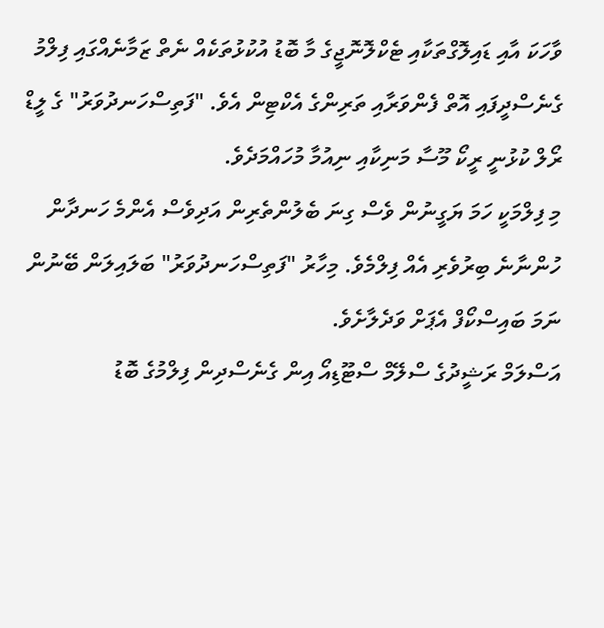ވާހަކަ އާއި ޑައިލޮގްތަކާއި ޓެކްލޮނޮޖީގެ މާ ބޮޑު އުކުޅުތަކެއް ނެތް ޒަމާނެއްގައި ފިލްމު ގެނެސްދީފައި އޮތް ފެންވަރާއި ތަރިންގެ އެކްޓިން އެވެ. "ފަތިސްހަނދުވަރު" ގެ ލީޑް ރޯލް ކުޅުނީ ރީކޯ މޫސާ މަނިކާއި ނިއުމާ މުހައްމަދެވެ.
މި ފިލްމަކީ ހަމަ ޔަގީނުން ވެސް ގިނަ ބެލުންތެރިން އަދިވެސް އެންމެ ހަނދާން ހުންނާނެ ބިރުވެރި އެއް ފިލްމެވެ. މިހާރު "ފަތިސްހަނދުވަރު" ބަލައިލަން ބޭނުން ނަމަ ބައިސްކޯފް އެޕަށް ވަދެލާށެވެ.
އަސްލަމް ރަޝީދުގެ ސްލޭމް ސްޓޫޑިއޯ އިން ގެނެސްދިން ފިލްމުގެ ބޮޑު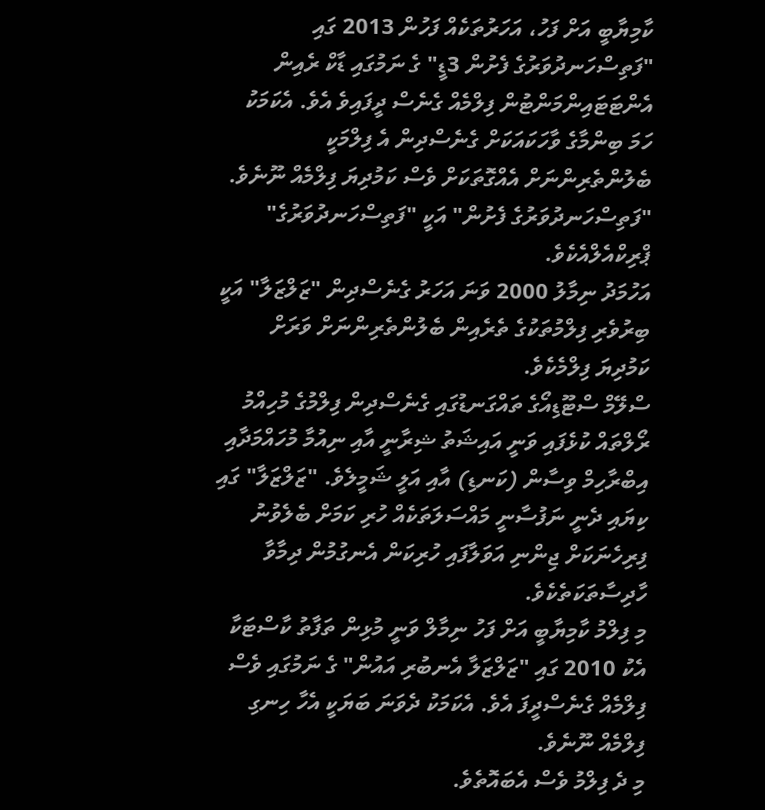ކާމިޔާބީ އަށް ފަހު، އަހަރުތަކެއް ފަހުން 2013 ގައި "ފަތިސްހަނދުވަރުގެ ފެށުން 3ޑީ" ގެ ނަމުގައި ޑާކް ރެއިން އެންޓަޓައިންމަންޓުން ފިލްމެއް ގެނެސް ދީފައިވެ އެވެ. އެކަމަކު ހަމަ ބިންމާގެ ވާހަކައަކަށް ގެނެސްދިން އެ ފިލްމަކީ ބެލުންތެރިންނަށް އެއްގޮތަކަށް ވެސް ކަމުދިޔަ ފިލްމެއް ނޫނެވެ. "ފަތިސްހަނދުވަރުގެ ފެށުން" އަކީ "ފަތިސްހަނދުވަރުގެ" ޕްރިކްއެލްއެކެވެ.
އަހުމަދު ނިމާލު 2000 ވަނަ އަހަރު ގެނެސްދިން "ޒަލްޒަލާ" އަކީ ބިރުވެރި ފިލްމުތަކުގެ ތެރެއިން ބެލުންތެރިންނަށް ވަރަށް ކަމުދިޔަ ފިލްމެކެވެ.
ސްލޭމް ސްޓޫޑިއޯގެ ތައްގަނޑުގައި ގެނެސްދިން ފިލްމުގެ މުހިއްމު ރޯލްތައް ކުޅެފައި ވަނީ އައިޝަތު ޝިރާނީ އާއި ނިއުމާ މުހައްމަދާއި އިބްރާހިމް ވިސާން (ކަނޑި) އާއި އަލީ ޝަމީލެވެ. "ޒަލްޒަލާ" ގައި ކިޔައި ދެނީ ނަފުސާނީ މައްސަލަތަކެއް ހުރި ކަމަށް ބެލެވުނު ފިރިހެނަކަށް ޖިންނި އަވަލާފައި ހުރިކަން އެނގުމުން ދިމާވާ ހާދިސާތަކަތެކެވެ.
މި ފިލްމު ކާމިޔާބީ އަށް ފަހު ނިމާލް ވަނީ މުޅިން ތަފާތު ކާސްޓަކާ އެކު 2010 ގައި "ޒަލްޒަލާ އެނބުރި އައުން" ގެ ނަމުގައި ވެސް ފިލްމެއް ގެނެސްދީފަ އެވެ. އެކަމަކު ދެވަނަ ބަޔަކީ އެހާ ހިނގި ފިލްމެއް ނޫނެވެ.
މި ދެ ފިލްމު ވެސް އެބައޮތެވެ.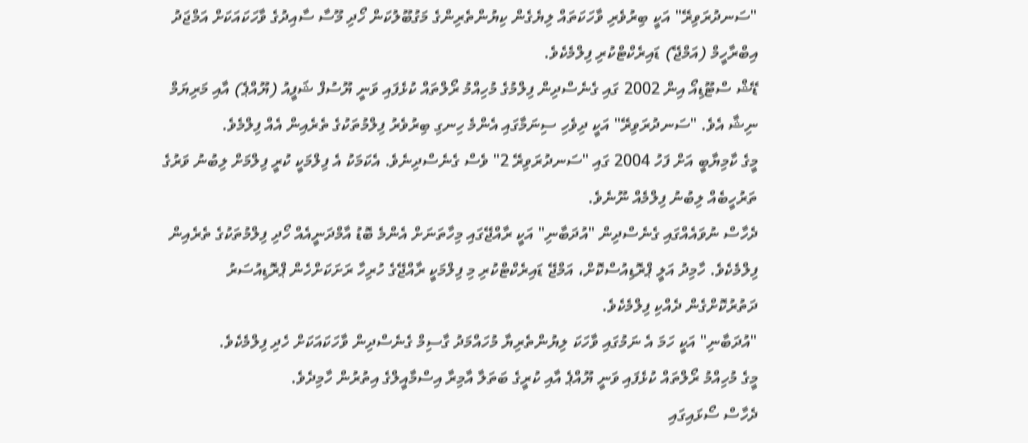"ސަނދުރަވިރޭ" އަކީ ބިރުވެރި ވާހަކަތައް ލިޔެގެން ކިޔުންތެރިންގެ މަގުބޫލުކަން ހޯދި މޫސާ ސާއިދުގެ ވާހަކައަކަށް އަމްޖަދު އިބްރާހީމް (އަމްޖޭ) ޑައިރެކްޓްކުރި ފިލްމެކެވެ.
ޑޭޝް ސްޓޫޑިއޯ އިން 2002 ގައި ގެނެސްދިން ފިލްމުގެ މުހިއްމު ރޯލްތައް ކުޅެފައި ވަނީ ޔޫސުފް ޝަފީއު (ޔޫއްޕެ) އާއި މަރިޔަމް ނިޝާ އެވެ. "ސަނދުރަވިރޭ" އަކީ ދިވެހި ސިނަމާގައި އެންމެ ހިނގި ބިރުވެރު ފިލްމުތަކުގެ ތެރެއިން އެއް ފިލްމެވެ.
މީގެ ކާމިޔާބީ އަށް ފަހު 2004 ގައި "ސަނދުރަވިރޭ 2" ވެސް ގެނެސްދިނެވެ. އެކަމަކު އެ ފިލްމަކީ ކުރީ ފިލްމަށް ލިބުނު ވަރުގެ ތަރުހީބެއް ލިބުނު ފިލްމެއް ނޫނެވެ.
ދެހާސް ނުވައެއްގައި ގެނެސްދިން "އުދަބާނި" އަކީ ރާއްޖޭގައި މިހާތަނަށް އެންމެ ބޮޑު އާމްދަނީއެއް ހޯދި ފިލްމުތަކުގެ ތެރެއިން ފިލްމެކެވެ. ހާމިދު އަލީ ޕްރޮޑިއުސްކޮށް، އަމްޖޭ ޑައިރެކްޓްކުރި މި ފިލްމަކީ ރާއްޖޭގެ ހުރިހާ ރަށަކަށްހެން ޕްރޮޑިއުސަރު ދަތުރުކޮށްގެން ދެއްކި ފިލްމެކެވެ.
"އުދަބާނި" އަކީ ހަމަ އެ ނަމުގައި ވާހަކަ ލިޔުންތެރިޔާ މުހައްމަދު ގާސިމް ގެނެސްދިން ވާހަކައަކަށް ހެދި ފިލްމެކެވެ.
މީގެ މުހިއްމު ރޯލްތައް ކުޅެފައި ވަނީ ޔޫއްޕެ އާއި ކުރީގެ ބަތަލާ އާމިރާ އިސްމާއީލްގެ އިތުރުން ހާމިދެވެ.
ދެހާސް ސޯޅައިގައި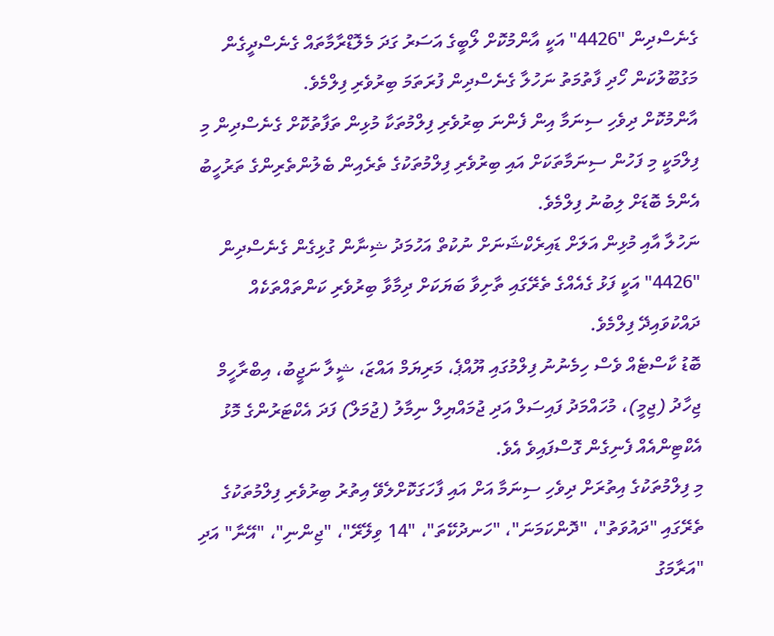ގެނެސްދިން "4426" އަކީ އާންމުކޮށް ލޯބީގެ އަސަރު ގަދަ މެލޮޑްރާމާތައް ގެނެސްދީގެން މަގުބޫލުކަން ހޯދި ފާތުމަތު ނަހުލާ ގެނެސްދިން ފުރަތަމަ ބިރުވެރި ފިލްމެވެ.
އާންމުކޮށް ދިވެހި ސިނަމާ އިން ފެންނަ ބިރުވެރި ފިލްމުތަކާ މުޅިން ތަފާތުކޮށް ގެނެސްދިން މި ފިލްމަކީ މި ފަހުން ސިނަމާތަކަށް އައި ބިރުވެރި ފިލްމުތަކުގެ ތެރެއިން ބެލުންތެރިންގެ ތަރުހީބު އެންމެ ބޮޑަށް ލިބުނު ފިލްމެވެ.
ނަހުލާ އާއި މުޅިން އަލަށް ޑައިރެކްޝަނަށް ނުކުތް އަހުމަދު ޝިނާން ގުޅިގެން ގެނެސްދިން "4426" އަކީ ފަޅު ގެއެއްގެ ތެރޭގައި ތާށިވާ ބަޔަކަށް ދިމާވާ ބިރުވެރި ކަންތައްތަކެއް ދައްކުވައިދޭ ފިލްމެވެ.
ބޮޑު ކާސްޓެއް ވެސް ހިމެނުނު ފިލްމުގައި ޔޫއްޕެ، މަރިޔަމް އައްޒަ، ޝީލާ ނަޖީބު، އިބްރާހީމް ޖިހާދު (ޖިމީ)، މުހައްމަދު ފައިސަލް އަދި ޖުމައްޔިލް ނިމާލު (ޖުމަލް) ފަދަ އެކްޓަރުންގެ މޮޅު އެކްޓިންއެއް ފެނިގެން ގޮސްފައިވެ އެވެ.
މި ފިލްމުތަކުގެ އިތުރަށް ދިވެހި ސިނަމާ އަށް އައި ފާހަގަކޮށްލެވޭ އިތުރު ބިރުވެރި ފިލްމުތަކުގެ ތެރޭގައި "ދައުވަތު"، "ދޮންކަމަނަ"، "ހަނދުކޭތަ"، "14 ވިލޭރޭ"، "ޖިންނި"، "އޭނާ" އަދި "އަރާމަގު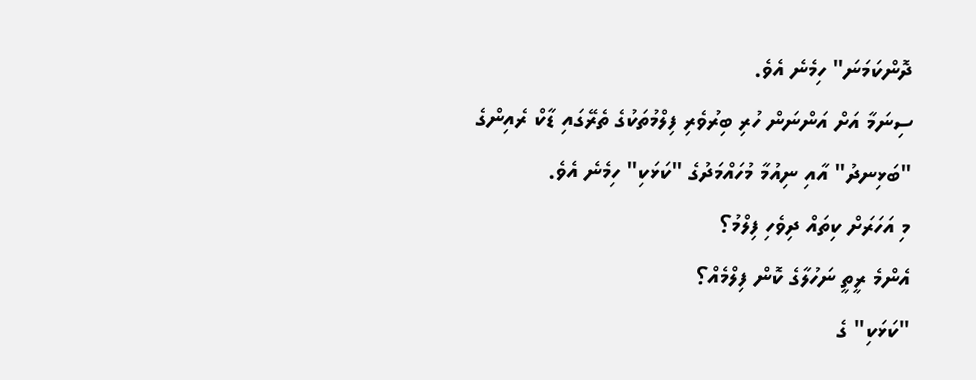ދޮންކަމަނަ" ހިމެނެ އެވެ.
ސިނަމާ އަށް އަންނަން ހުރި ބިރުވެރި ފިލްމުތަކުގެ ތެރޭގައި ޑާކް ރެއިންގެ "ބަޅިނދު" އާއި ނިއުމާ މުހައްމަދުގެ "ކަޅަކި" ހިމެނެ އެވެ.
މި އަހަރަށް ކިތައް ދިވެހި ފިލްމު؟
އެންމެ ރީތީ ނަހުލާގެ ކޮން ފިލްމެއް؟
"ކަޅަކި" ގެ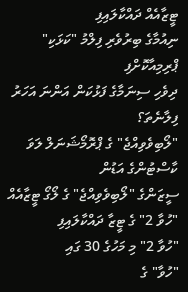ޓީޒާއެއް ދައްކާލައިފި
ނިއުމާގެ ބިރުވެރި ފިލްމު "ކަޅަކި" ޕްރިމިއާކޮށްފި
ދިވެހި ސިނަމާގެ ފަޅުކަން އަންނަ އަހަރު ފިލާނެތަ؟
"ލޯބިވެވިއްޖެ" ގެ ޕްރޮމޯޝަނަލް ލަވަ ކާސްޓުންގެ އަޑުން
ސީޒަންގެ "ލޯބިވެވިއްޖެ" ގެ ލޯގޯ ޓީޒާއެއް
"ހުވާ 2" ގެ ޓީޒާ ދައްކާލައިފި
"ހުވާ 2" މި މަހުގެ 30 ގައި
"ހުވާ" ގެ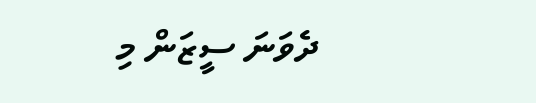ދެވަނަ ސީޒަން މި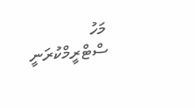މަހު ސްޓްރީމްކުރަނީ